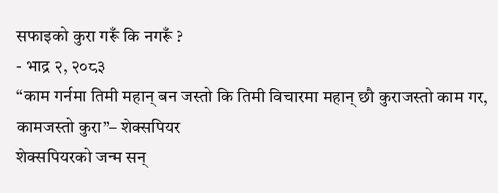सफाइको कुरा गरूँ कि नगरूँ ?
- भाद्र २, २०८३
“काम गर्नमा तिमी महान् बन जस्तो कि तिमी विचारमा महान् छौ कुराजस्तो काम गर, कामजस्तो कुरा”– शेक्सपियर
शेक्सपियरको जन्म सन्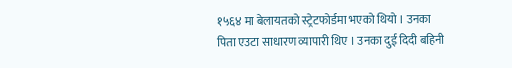१५६४ मा बेलायतको स्ट्रेटफोर्डमा भएको थियो । उनका पिता एउटा साधारण व्यापारी थिए । उनका दुई दिदी बहिनी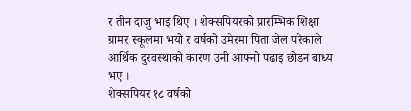र तीन दाजु भाइ थिए । शेक्सपियरको प्रारम्भिक शिक्षा ग्रामर स्कूलमा भयो र वर्षको उमेरमा पिता जेल परेकाले आर्थिक दुरवस्थाको कारण उनी आफ्नो पढाइ छोडन बाध्य भए ।
शेक्सपियर १८ वर्षको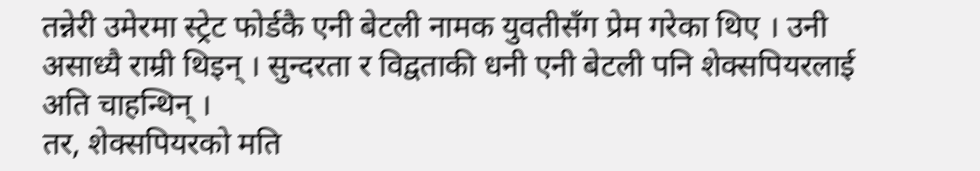तन्नेरी उमेरमा स्ट्रेट फोर्डकै एनी बेटली नामक युवतीसँग प्रेम गरेका थिए । उनी असाध्यै राम्री थिइन् । सुन्दरता र विद्वताकी धनी एनी बेटली पनि शेक्सपियरलाई अति चाहन्थिन् ।
तर, शेक्सपियरको मति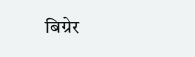बिग्रेर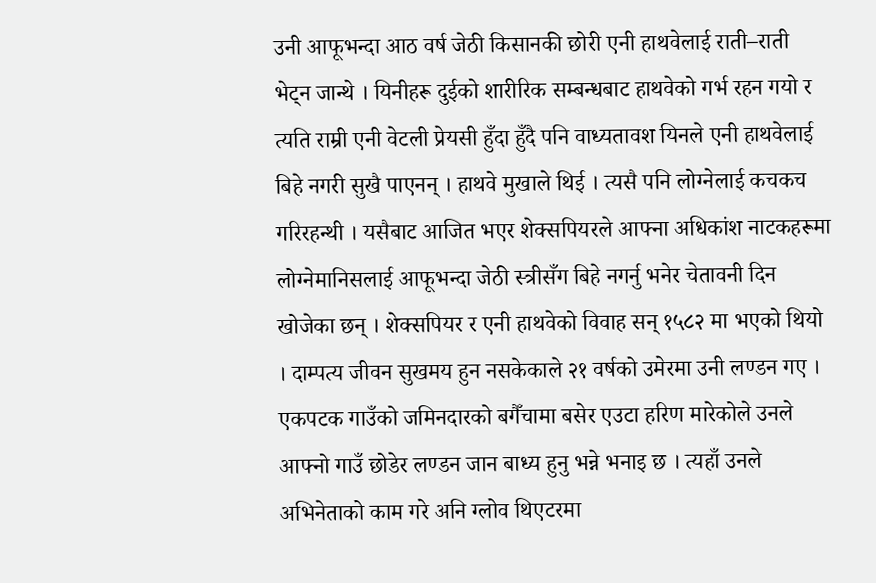उनी आफूभन्दा आठ वर्ष जेठी किसानकी छोरी एनी हाथवेलाई राती–राती भेट्न जान्थे । यिनीहरू दुईको शारीरिक सम्बन्धबाट हाथवेको गर्भ रहन गयो र त्यति राम्री एनी वेटली प्रेयसी हुँदा हुँदै पनि वाध्यतावश यिनले एनी हाथवेलाई बिहे नगरी सुखै पाएनन् । हाथवे मुखाले थिई । त्यसै पनि लोग्नेलाई कचकच गरिरहन्थी । यसैबाट आजित भएर शेक्सपियरले आफ्ना अधिकांश नाटकहरूमा लोग्नेमानिसलाई आफूभन्दा जेठी स्त्रीसँग बिहे नगर्नु भनेर चेतावनी दिन खोजेका छन् । शेक्सपियर र एनी हाथवेको विवाह सन् १५८२ मा भएको थियो । दाम्पत्य जीवन सुखमय हुन नसकेकाले २१ वर्षको उमेरमा उनी लण्डन गए ।
एकपटक गाउँको जमिनदारको बगैँचामा बसेर एउटा हरिण मारेकोले उनले आफ्नो गाउँ छोडेर लण्डन जान बाध्य हुनु भन्ने भनाइ छ । त्यहाँ उनले अभिनेताको काम गरे अनि ग्लोव थिएटरमा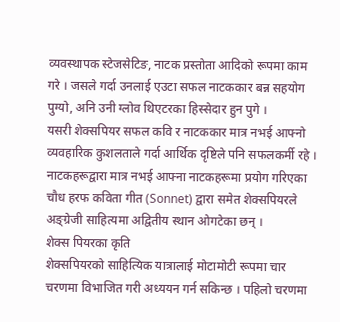व्यवस्थापक स्टेजसेटिङ, नाटक प्रस्तोता आदिको रूपमा काम गरे । जसले गर्दा उनलाई एउटा सफल नाटककार बन्न सहयोग पुग्यो, अनि उनी ग्लोव थिएटरका हिस्सेदार हुन पुगे ।
यसरी शेक्सपियर सफल कवि र नाटककार मात्र नभई आफ्नो व्यवहारिक कुशलताले गर्दा आर्थिक दृष्टिले पनि सफलकर्मी रहे । नाटकहरूद्वारा मात्र नभई आफ्ना नाटकहरूमा प्रयोग गरिएका चौध हरफ कविता गीत (Sonnet) द्वारा समेत शेक्सपियरले अङ्ग्रेजी साहित्यमा अद्वितीय स्थान ओगटेका छन् ।
शेक्स पियरका कृति
शेक्सपियरको साहित्यिक यात्रालाई मोटामोटी रूपमा चार चरणमा विभाजित गरी अध्ययन गर्न सकिन्छ । पहिलो चरणमा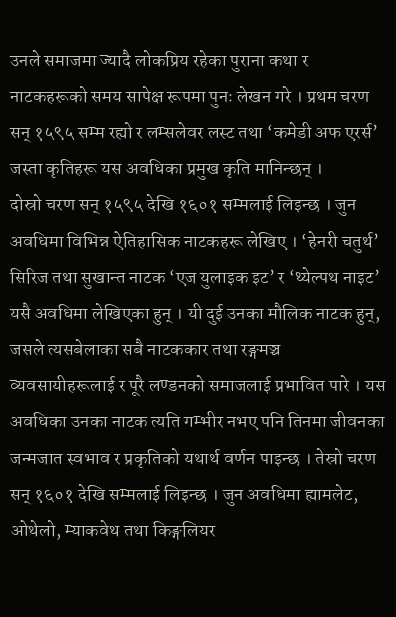उनले समाजमा ज्यादै लोकप्रिय रहेका पुराना कथा र नाटकहरूको समय सापेक्ष रूपमा पुनः लेखन गरे । प्रथम चरण सन् १५९५ सम्म रह्यो र लम्सलेवर लस्ट तथा ‘कमेडी अफ एरर्स’ जस्ता कृतिहरू यस अवधिका प्रमुख कृति मानिन्छन् ।
दोस्रो चरण सन् १५९५ देखि १६०१ सम्मलाई लिइन्छ । जुन अवधिमा विभिन्न ऐतिहासिक नाटकहरू लेखिए । ‘हेनरी चतुर्थ’ सिरिज तथा सुखान्त नाटक ‘एज युलाइक इट’ र ‘थ्येल्पथ नाइट’ यसै अवधिमा लेखिएका हुन् । यी दुई उनका मौलिक नाटक हुन्, जसले त्यसबेलाका सबै नाटककार तथा रङ्गमञ्च व्यवसायीहरूलाई र पूरै लण्डनको समाजलाई प्रभावित पारे । यस अवधिका उनका नाटक त्यति गम्भीर नभए पनि तिनमा जीवनका जन्मजात स्वभाव र प्रकृतिको यथार्थ वर्णन पाइन्छ । तेस्रो चरण सन् १६०१ देखि सम्मलाई लिइन्छ । जुन अवधिमा ह्यामलेट, ओथेलो, म्याकवेथ तथा किङ्गलियर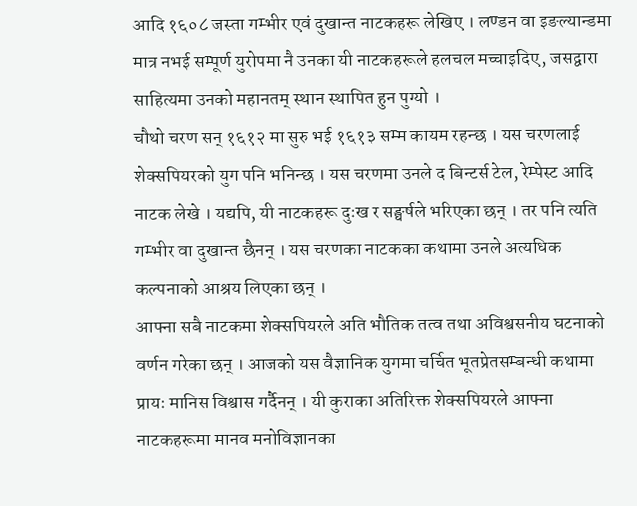आदि १६०८ जस्ता गम्भीर एवं दुखान्त नाटकहरू लेखिए । लण्डन वा इङल्यान्डमा मात्र नभई सम्पूर्ण युरोपमा नै उनका यी नाटकहरूले हलचल मच्चाइदिए, जसद्वारा साहित्यमा उनको महानतम् स्थान स्थापित हुन पुग्यो ।
चौथो चरण सन् १६१२ मा सुरु भई १६१३ सम्म कायम रहन्छ । यस चरणलाई शेक्सपियरको युग पनि भनिन्छ । यस चरणमा उनले द बिन्टर्स टेल, रेम्पेस्ट आदि नाटक लेखे । यद्यपि, यी नाटकहरू दुःख र सङ्घर्षले भरिएका छन् । तर पनि त्यति गम्भीर वा दुखान्त छैनन् । यस चरणका नाटकका कथामा उनले अत्यधिक कल्पनाको आश्रय लिएका छन् ।
आफ्ना सबै नाटकमा शेक्सपियरले अति भौतिक तत्व तथा अविश्वसनीय घटनाको वर्णन गरेका छन् । आजको यस वैज्ञानिक युगमा चर्चित भूतप्रेतसम्बन्धी कथामा प्रायः मानिस विश्वास गर्दैनन् । यी कुराका अतिरिक्त शेक्सपियरले आफ्ना नाटकहरूमा मानव मनोविज्ञानका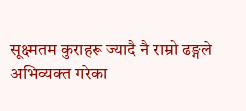सूक्ष्मतम कुराहरू ज्यादै नै राम्रो ढङ्गले अभिव्यक्त गरेका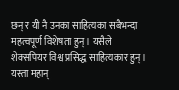छन् र यी नै उनका साहित्यका सबैभन्दा महत्वपूर्ण विशेषता हुन् । यसैले शेक्सपियर विश्व प्रसिद्ध साहित्यकार हुन् । यस्ता महान्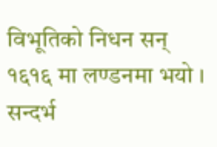विभूतिको निधन सन् १६१६ मा लण्डनमा भयो ।
सन्दर्भ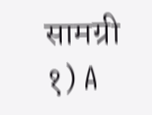सामग्री
१) A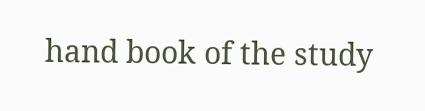hand book of the study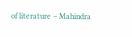of literature – Mahindra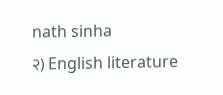nath sinha
२) English literature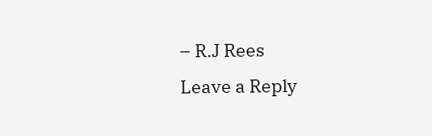– R.J Rees
Leave a Reply